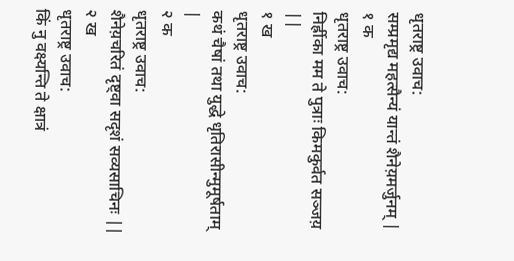धृतराष्ट्र उवाच:
सम्प्रमृद्य महत्सैन्यं यान्तं शैनेय़मर्जुनम् |
१ क
धृतराष्ट्र उवाच:
निर्ह्रीका मम ते पुत्राः किमकुर्वत सञ्जय़ ||
१ ख
धृतराष्ट्र उवाच:
कथं चैषां तथा युद्धे धृतिरासीन्मुमूर्षताम् |
२ क
धृतराष्ट्र उवाच:
शैनेय़चरितं दृष्ट्वा सदृशं सव्यसाचिनः ||
२ ख
धृतराष्ट्र उवाच:
किं नु वक्ष्यन्ति ते क्षात्रं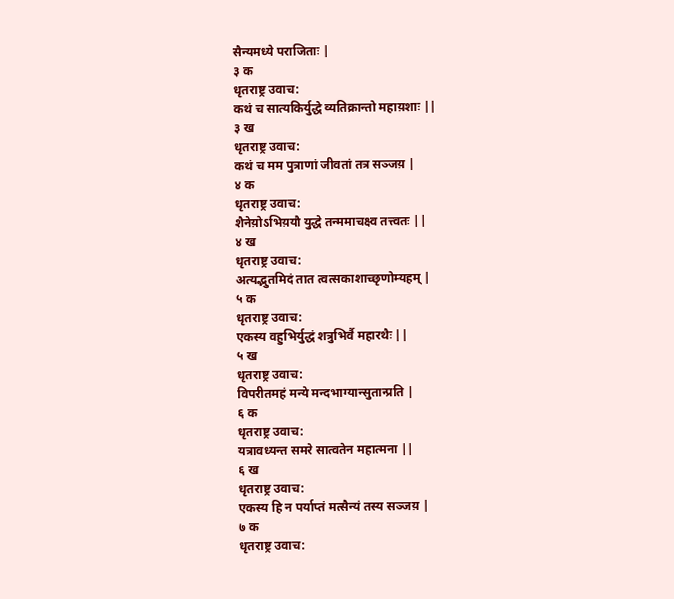सैन्यमध्ये पराजिताः |
३ क
धृतराष्ट्र उवाच:
कथं च सात्यकिर्युद्धे व्यतिक्रान्तो महाय़शाः ||
३ ख
धृतराष्ट्र उवाच:
कथं च मम पुत्राणां जीवतां तत्र सञ्जय़ |
४ क
धृतराष्ट्र उवाच:
शैनेय़ोऽभिय़यौ युद्धे तन्ममाचक्ष्व तत्त्वतः ||
४ ख
धृतराष्ट्र उवाच:
अत्यद्भुतमिदं तात त्वत्सकाशाच्छृणोम्यहम् |
५ क
धृतराष्ट्र उवाच:
एकस्य वहुभिर्युद्धं शत्रुभिर्वै महारथैः ||
५ ख
धृतराष्ट्र उवाच:
विपरीतमहं मन्ये मन्दभाग्यान्सुतान्प्रति |
६ क
धृतराष्ट्र उवाच:
यत्रावध्यन्त समरे सात्वतेन महात्मना ||
६ ख
धृतराष्ट्र उवाच:
एकस्य हि न पर्याप्तं मत्सैन्यं तस्य सञ्जय़ |
७ क
धृतराष्ट्र उवाच: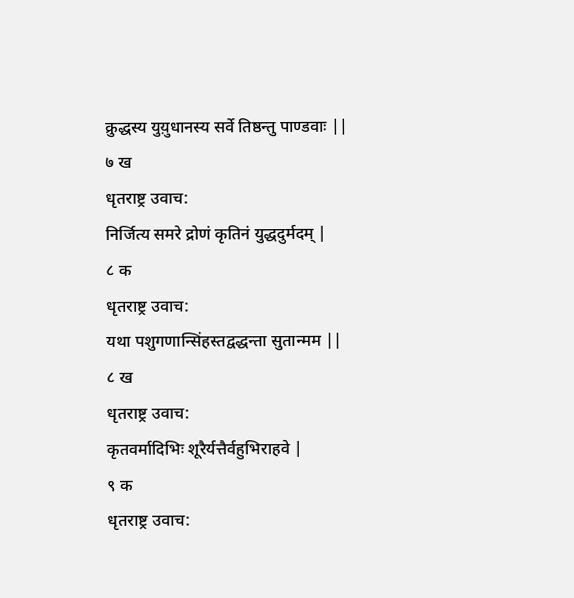क्रुद्धस्य युय़ुधानस्य सर्वे तिष्ठन्तु पाण्डवाः ||
७ ख
धृतराष्ट्र उवाच:
निर्जित्य समरे द्रोणं कृतिनं युद्धदुर्मदम् |
८ क
धृतराष्ट्र उवाच:
यथा पशुगणान्सिंहस्तद्वद्धन्ता सुतान्मम ||
८ ख
धृतराष्ट्र उवाच:
कृतवर्मादिभिः शूरैर्यत्तैर्वहुभिराहवे |
९ क
धृतराष्ट्र उवाच: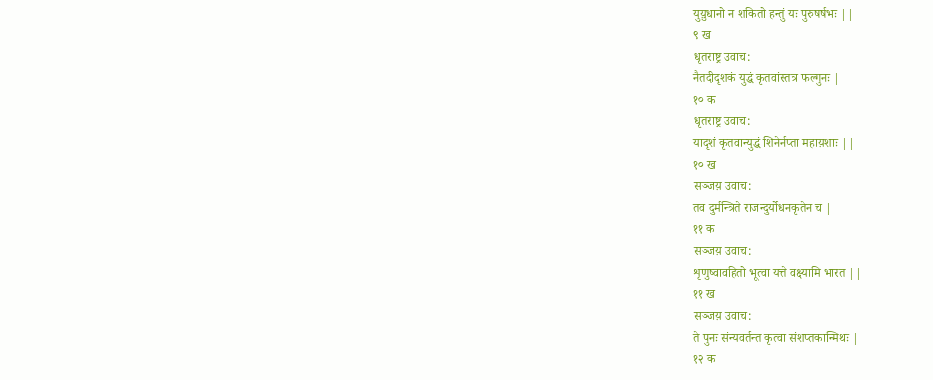युय़ुधानो न शकितो हन्तुं यः पुरुषर्षभः ||
९ ख
धृतराष्ट्र उवाच:
नैतदीदृशकं युद्धं कृतवांस्तत्र फल्गुनः |
१० क
धृतराष्ट्र उवाच:
यादृशं कृतवान्युद्धं शिनेर्नप्ता महाय़शाः ||
१० ख
सञ्जय़ उवाच:
तव दुर्मन्त्रिते राजन्दुर्योधनकृतेन च |
११ क
सञ्जय़ उवाच:
शृणुष्वावहितो भूत्वा यत्ते वक्ष्यामि भारत ||
११ ख
सञ्जय़ उवाच:
ते पुनः संन्यवर्तन्त कृत्वा संशप्तकान्मिथः |
१२ क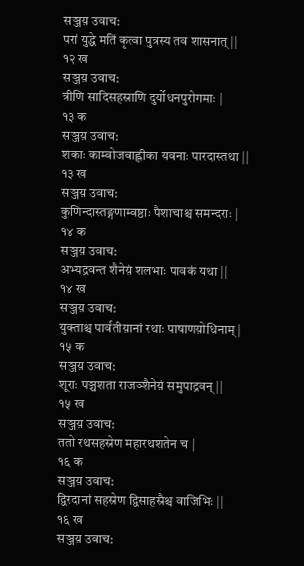सञ्जय़ उवाच:
परां युद्धे मतिं कृत्वा पुत्रस्य तव शासनात् ||
१२ ख
सञ्जय़ उवाच:
त्रीणि सादिसहस्राणि दुर्योधनपुरोगमाः |
१३ क
सञ्जय़ उवाच:
शकाः काम्वोजवाह्लीका यवनाः पारदास्तथा ||
१३ ख
सञ्जय़ उवाच:
कुणिन्दास्तङ्गणाम्वष्ठाः पैशाचाश्च समन्दराः |
१४ क
सञ्जय़ उवाच:
अभ्यद्रवन्त शैनेय़ं शलभाः पावकं यथा ||
१४ ख
सञ्जय़ उवाच:
युक्ताश्च पार्वतीय़ानां रथाः पाषाणय़ोधिनाम् |
१५ क
सञ्जय़ उवाच:
शूराः पञ्चशता राजञ्शैनेय़ं समुपाद्रवन् ||
१५ ख
सञ्जय़ उवाच:
ततो रथसहस्रेण महारथशतेन च |
१६ क
सञ्जय़ उवाच:
द्विरदानां सहस्रेण द्विसाहस्रैश्च वाजिभिः ||
१६ ख
सञ्जय़ उवाच: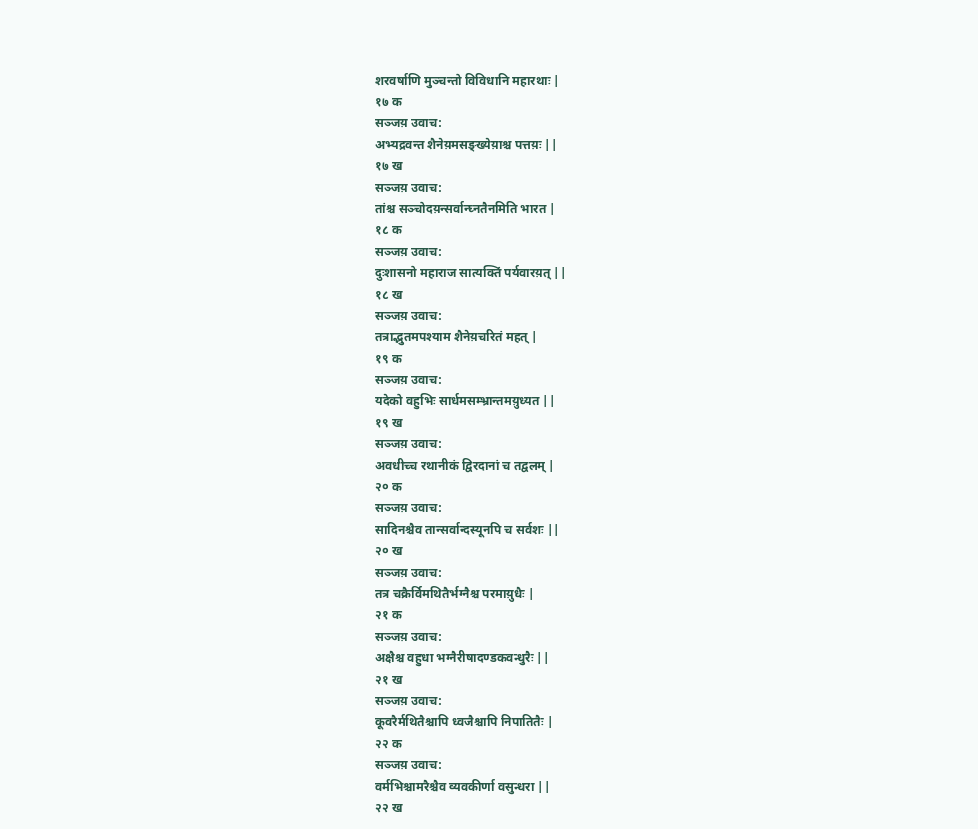शरवर्षाणि मुञ्चन्तो विविधानि महारथाः |
१७ क
सञ्जय़ उवाच:
अभ्यद्रवन्त शैनेय़मसङ्ख्येय़ाश्च पत्तय़ः ||
१७ ख
सञ्जय़ उवाच:
तांश्च सञ्चोदय़न्सर्वान्घ्नतैनमिति भारत |
१८ क
सञ्जय़ उवाच:
दुःशासनो महाराज सात्यक्तिं पर्यवारय़त् ||
१८ ख
सञ्जय़ उवाच:
तत्राद्भुतमपश्याम शैनेय़चरितं महत् |
१९ क
सञ्जय़ उवाच:
यदेको वहुभिः सार्धमसम्भ्रान्तमय़ुध्यत ||
१९ ख
सञ्जय़ उवाच:
अवधीच्च रथानीकं द्विरदानां च तद्वलम् |
२० क
सञ्जय़ उवाच:
सादिनश्चैव तान्सर्वान्दस्यूनपि च सर्वशः ||
२० ख
सञ्जय़ उवाच:
तत्र चक्रैर्विमथितैर्भग्नैश्च परमाय़ुधैः |
२१ क
सञ्जय़ उवाच:
अक्षैश्च वहुधा भग्नैरीषादण्डकवन्धुरैः ||
२१ ख
सञ्जय़ उवाच:
कूवरैर्मथितैश्चापि ध्वजैश्चापि निपातितैः |
२२ क
सञ्जय़ उवाच:
वर्मभिश्चामरैश्चैव व्यवकीर्णा वसुन्धरा ||
२२ ख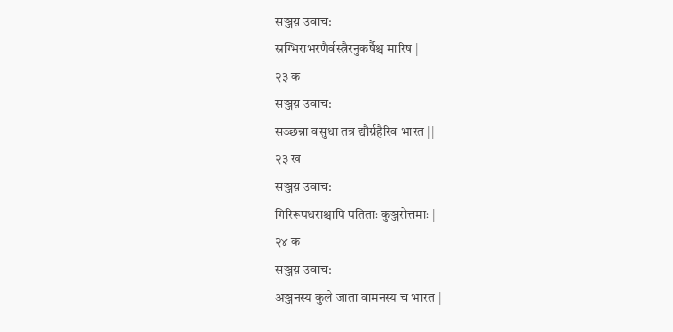सञ्जय़ उवाच:
स्रग्भिराभरणैर्वस्त्रैरनुकर्षैश्च मारिष |
२३ क
सञ्जय़ उवाच:
सञ्छन्ना वसुधा तत्र द्यौर्ग्रहैरिव भारत ||
२३ ख
सञ्जय़ उवाच:
गिरिरूपधराश्चापि पतिताः कुञ्जरोत्तमाः |
२४ क
सञ्जय़ उवाच:
अञ्जनस्य कुले जाता वामनस्य च भारत |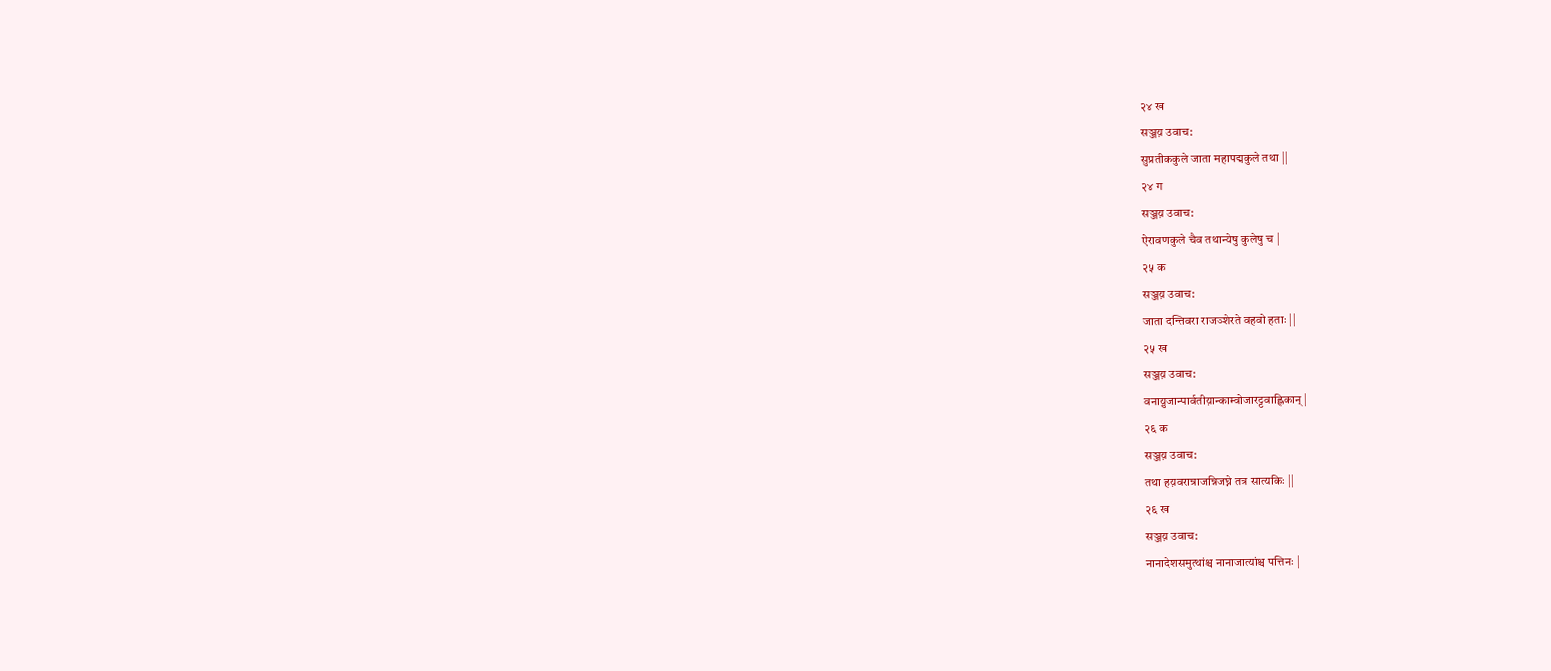२४ ख
सञ्जय़ उवाच:
सुप्रतीककुले जाता महापद्मकुले तथा ||
२४ ग
सञ्जय़ उवाच:
ऐरावणकुले चैव तथान्येषु कुलेषु च |
२५ क
सञ्जय़ उवाच:
जाता दन्तिवरा राजञ्शेरते वहवो हताः ||
२५ ख
सञ्जय़ उवाच:
वनाय़ुजान्पार्वतीय़ान्काम्वोजारट्टवाह्लिकान् |
२६ क
सञ्जय़ उवाच:
तथा हय़वरान्राजन्निजघ्ने तत्र सात्यकिः ||
२६ ख
सञ्जय़ उवाच:
नानादेशसमुत्थांश्च नानाजात्यांश्च पत्तिनः |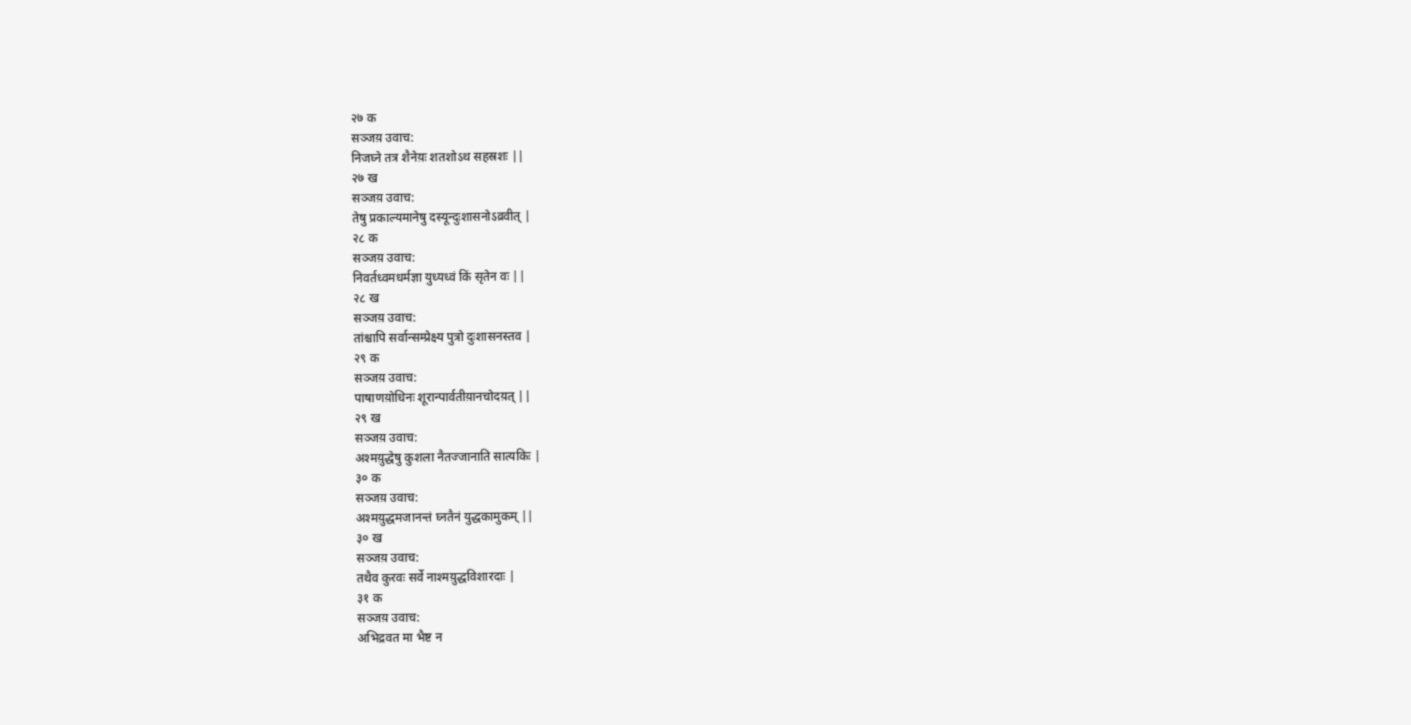२७ क
सञ्जय़ उवाच:
निजघ्ने तत्र शैनेय़ः शतशोऽथ सहस्रशः ||
२७ ख
सञ्जय़ उवाच:
तेषु प्रकाल्यमानेषु दस्यून्दुःशासनोऽव्रवीत् |
२८ क
सञ्जय़ उवाच:
निवर्तध्वमधर्मज्ञा युध्यध्वं किं सृतेन वः ||
२८ ख
सञ्जय़ उवाच:
तांश्चापि सर्वान्सम्प्रेक्ष्य पुत्रो दुःशासनस्तव |
२९ क
सञ्जय़ उवाच:
पाषाणय़ोधिनः शूरान्पार्वतीय़ानचोदय़त् ||
२९ ख
सञ्जय़ उवाच:
अश्मय़ुद्धेषु कुशला नैतज्जानाति सात्यकिः |
३० क
सञ्जय़ उवाच:
अश्मय़ुद्धमजानन्तं घ्नतैनं युद्धकामुकम् ||
३० ख
सञ्जय़ उवाच:
तथैव कुरवः सर्वे नाश्मय़ुद्धविशारदाः |
३१ क
सञ्जय़ उवाच:
अभिद्रवत मा भैष्ट न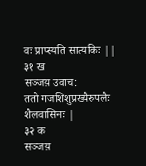वः प्राप्स्यति सात्यकिः ||
३१ ख
सञ्जय़ उवाच:
ततो गजशिशुप्रख्यैरुपलैः शैलवासिनः |
३२ क
सञ्जय़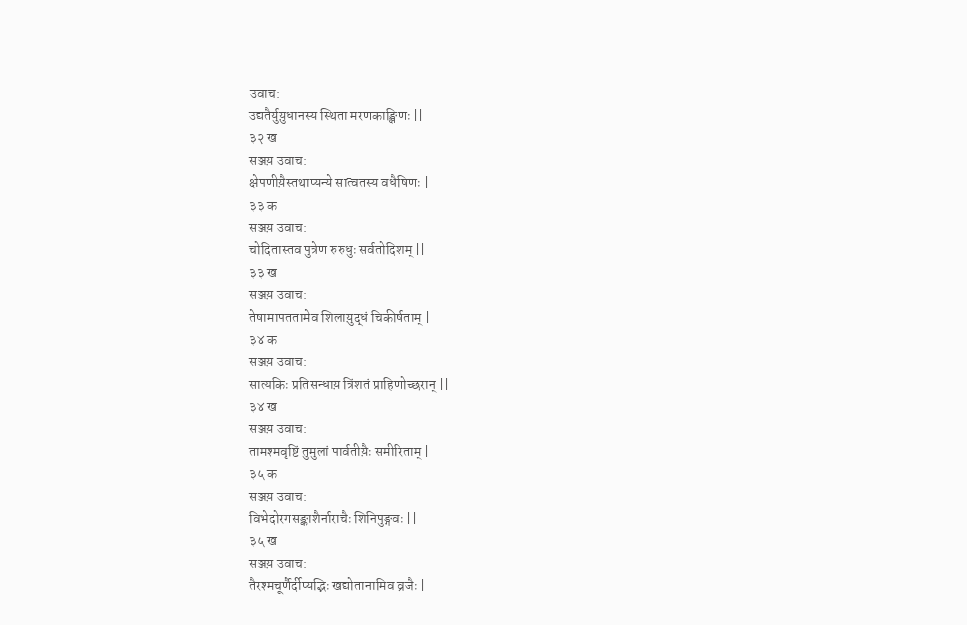उवाच:
उद्यतैर्युय़ुधानस्य स्थिता मरणकाङ्क्षिणः ||
३२ ख
सञ्जय़ उवाच:
क्षेपणीय़ैस्तथाप्यन्ये सात्वतस्य वधैषिणः |
३३ क
सञ्जय़ उवाच:
चोदितास्तव पुत्रेण रुरुधुः सर्वतोदिशम् ||
३३ ख
सञ्जय़ उवाच:
तेषामापततामेव शिलाय़ुद्धं चिकीर्षताम् |
३४ क
सञ्जय़ उवाच:
सात्यकिः प्रतिसन्धाय़ त्रिंशतं प्राहिणोच्छरान् ||
३४ ख
सञ्जय़ उवाच:
तामश्मवृष्टिं तुमुलां पार्वतीय़ैः समीरिताम् |
३५ क
सञ्जय़ उवाच:
विभेदोरगसङ्काशैर्नाराचैः शिनिपुङ्गवः ||
३५ ख
सञ्जय़ उवाच:
तैरश्मचूर्णैर्दीप्यद्भिः खद्योतानामिव व्रजैः |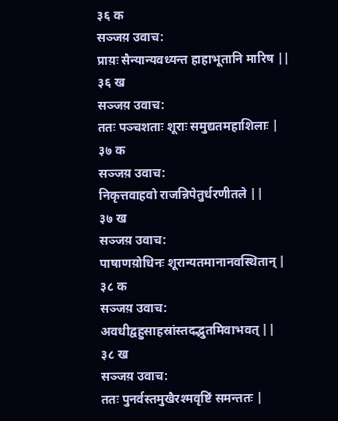३६ क
सञ्जय़ उवाच:
प्राय़ः सैन्यान्यवध्यन्त हाहाभूतानि मारिष ||
३६ ख
सञ्जय़ उवाच:
ततः पञ्चशताः शूराः समुद्यतमहाशिलाः |
३७ क
सञ्जय़ उवाच:
निकृत्तवाहवो राजन्निपेतुर्धरणीतले ||
३७ ख
सञ्जय़ उवाच:
पाषाणय़ोधिनः शूरान्यतमानानवस्थितान् |
३८ क
सञ्जय़ उवाच:
अवधीद्वहुसाहस्रांस्तदद्भुतमिवाभवत् ||
३८ ख
सञ्जय़ उवाच:
ततः पुनर्वस्तमुखैरश्मवृष्टिं समन्ततः |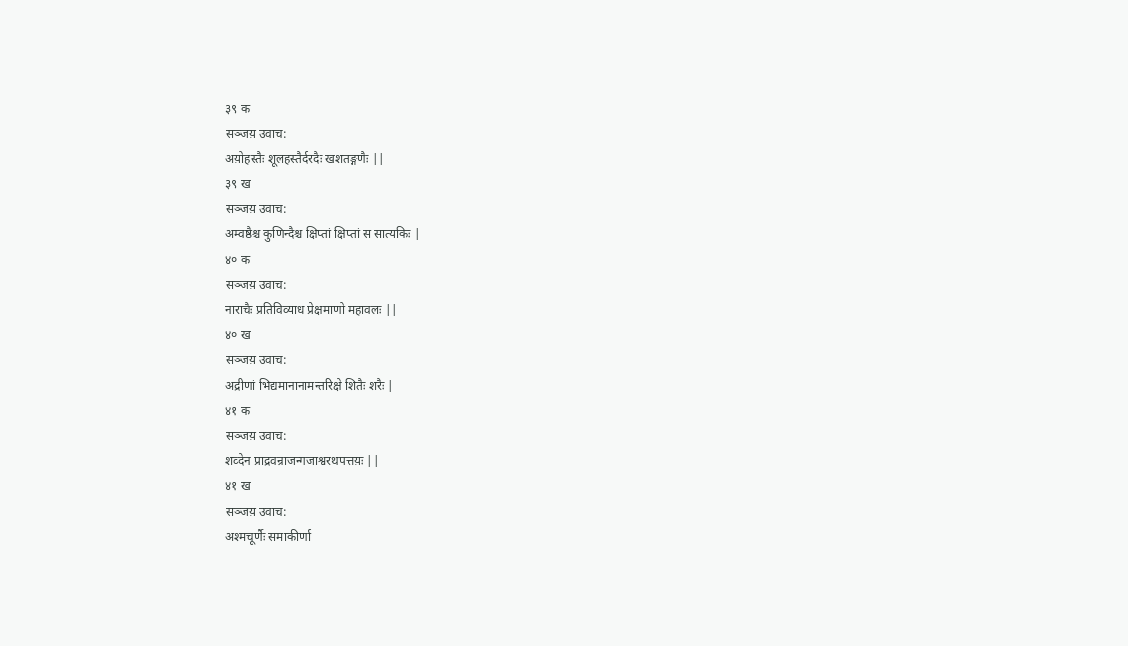३९ क
सञ्जय़ उवाच:
अय़ोहस्तैः शूलहस्तैर्दरदैः खशतङ्गणैः ||
३९ ख
सञ्जय़ उवाच:
अम्वष्ठैश्च कुणिन्दैश्च क्षिप्तां क्षिप्तां स सात्यकिः |
४० क
सञ्जय़ उवाच:
नाराचैः प्रतिविव्याध प्रेक्षमाणो महावलः ||
४० ख
सञ्जय़ उवाच:
अद्रीणां भिद्यमानानामन्तरिक्षे शितैः शरैः |
४१ क
सञ्जय़ उवाच:
शव्देन प्राद्रवन्राजन्गजाश्वरथपत्तय़ः ||
४१ ख
सञ्जय़ उवाच:
अश्मचूर्णैः समाकीर्णा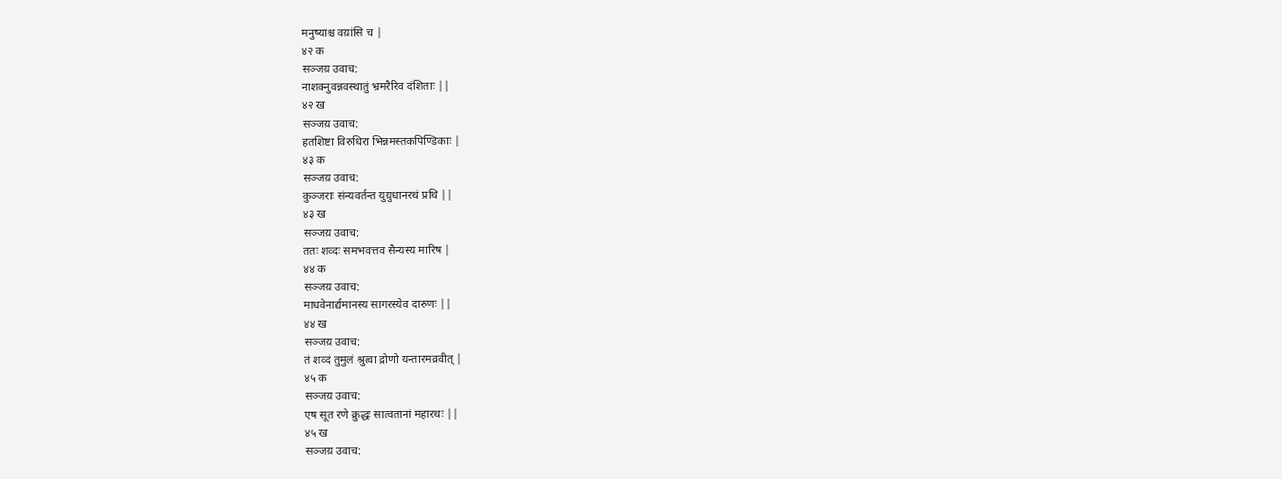मनुष्याश्च वय़ांसि च |
४२ क
सञ्जय़ उवाच:
नाशक्नुवन्नवस्थातुं भ्रमरैरिव दंशिताः ||
४२ ख
सञ्जय़ उवाच:
हतशिष्टा विरुधिरा भिन्नमस्तकपिण्डिकाः |
४३ क
सञ्जय़ उवाच:
कुञ्जराः संन्यवर्तन्त युय़ुधानरथं प्रथि ||
४३ ख
सञ्जय़ उवाच:
ततः शव्दः समभवत्तव सैन्यस्य मारिष |
४४ क
सञ्जय़ उवाच:
माधवेनार्द्यमानस्य सागरस्येव दारुणः ||
४४ ख
सञ्जय़ उवाच:
तं शव्दं तुमुलं श्रुत्वा द्रोणो यन्तारमव्रवीत् |
४५ क
सञ्जय़ उवाच:
एष सूत रणे क्रुद्धः सात्वतानां महारथः ||
४५ ख
सञ्जय़ उवाच: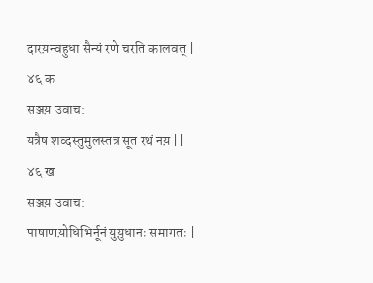दारय़न्वहुधा सैन्यं रणे चरति कालवत् |
४६ क
सञ्जय़ उवाच:
यत्रैष शव्दस्तुमुलस्तत्र सूत रथं नय़ ||
४६ ख
सञ्जय़ उवाच:
पाषाणय़ोधिभिर्नूनं युय़ुधानः समागतः |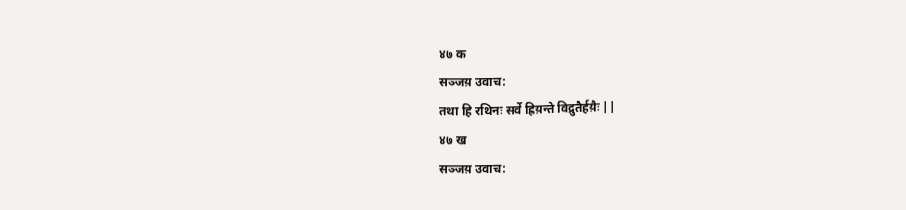४७ क
सञ्जय़ उवाच:
तथा हि रथिनः सर्वे ह्रिय़न्ते विद्रुतैर्हय़ैः ||
४७ ख
सञ्जय़ उवाच: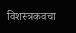विशस्त्रकवचा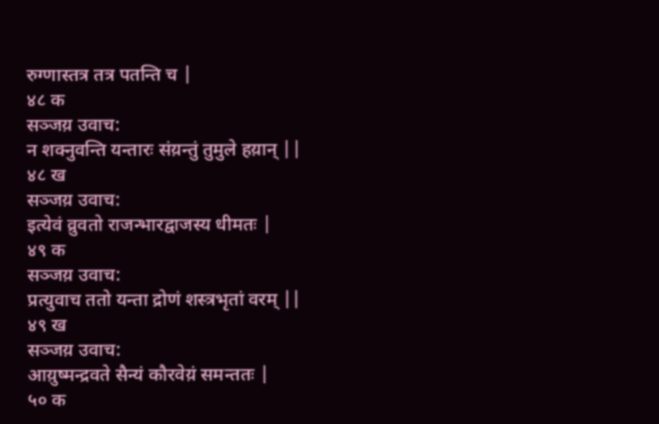रुग्णास्तत्र तत्र पतन्ति च |
४८ क
सञ्जय़ उवाच:
न शक्नुवन्ति यन्तारः संय़न्तुं तुमुले हय़ान् ||
४८ ख
सञ्जय़ उवाच:
इत्येवं व्रुवतो राजन्भारद्वाजस्य धीमतः |
४९ क
सञ्जय़ उवाच:
प्रत्युवाच ततो यन्ता द्रोणं शस्त्रभृतां वरम् ||
४९ ख
सञ्जय़ उवाच:
आय़ुष्मन्द्रवते सैन्यं कौरवेय़ं समन्ततः |
५० क